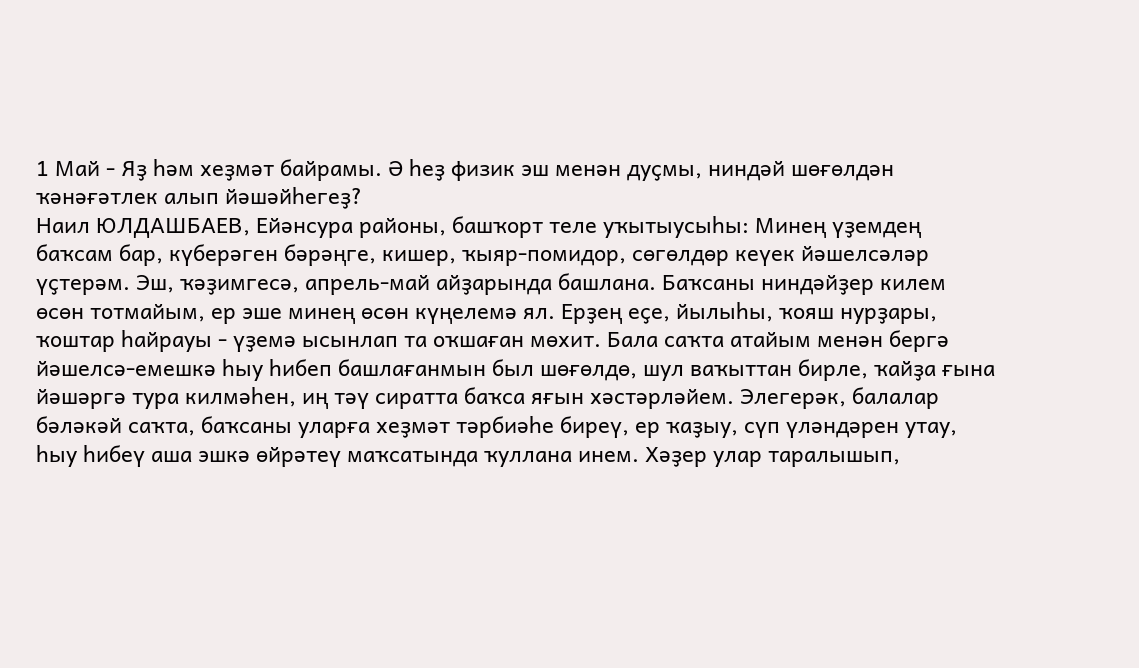1 Май - Яҙ һәм хеҙмәт байрамы. Ә һеҙ физик эш менән дуҫмы, ниндәй шөғөлдән ҡәнәғәтлек алып йәшәйһегеҙ?
Наил ЮЛДАШБАЕВ, Ейәнсура районы, башҡорт теле уҡытыусыһы: Минең үҙемдең баҡсам бар, күберәген бәрәңге, кишер, ҡыяр-помидор, сөгөлдөр кеүек йәшелсәләр үҫтерәм. Эш, ҡәҙимгесә, апрель-май айҙарында башлана. Баҡсаны ниндәйҙер килем өсөн тотмайым, ер эше минең өсөн күңелемә ял. Ерҙең еҫе, йылыһы, ҡояш нурҙары, ҡоштар һайрауы - үҙемә ысынлап та оҡшаған мөхит. Бала саҡта атайым менән бергә йәшелсә-емешкә һыу һибеп башлағанмын был шөғөлдө, шул ваҡыттан бирле, ҡайҙа ғына йәшәргә тура килмәһен, иң тәү сиратта баҡса яғын хәстәрләйем. Элегерәк, балалар бәләкәй саҡта, баҡсаны уларға хеҙмәт тәрбиәһе биреү, ер ҡаҙыу, сүп үләндәрен утау, һыу һибеү аша эшкә өйрәтеү маҡсатында ҡуллана инем. Хәҙер улар таралышып,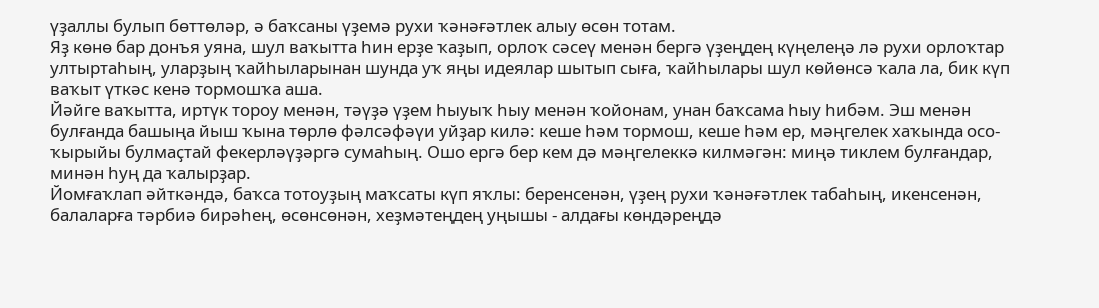үҙаллы булып бөттөләр, ә баҡсаны үҙемә рухи ҡәнәғәтлек алыу өсөн тотам.
Яҙ көнө бар донъя уяна, шул ваҡытта һин ерҙе ҡаҙып, орлоҡ сәсеү менән бергә үҙеңдең күңелеңә лә рухи орлоҡтар ултыртаһың, уларҙың ҡайһыларынан шунда уҡ яңы идеялар шытып сыға, ҡайһылары шул көйөнсә ҡала ла, бик күп ваҡыт үткәс кенә тормошҡа аша.
Йәйге ваҡытта, иртүк тороу менән, тәүҙә үҙем һыуыҡ һыу менән ҡойонам, унан баҡсама һыу һибәм. Эш менән булғанда башыңа йыш ҡына төрлө фәлсәфәүи уйҙар килә: кеше һәм тормош, кеше һәм ер, мәңгелек хаҡында осо-ҡырыйы булмаҫтай фекерләүҙәргә сумаһың. Ошо ергә бер кем дә мәңгелеккә килмәгән: миңә тиклем булғандар, минән һуң да ҡалырҙар.
Йомғаҡлап әйткәндә, баҡса тотоуҙың маҡсаты күп яҡлы: беренсенән, үҙең рухи ҡәнәғәтлек табаһың, икенсенән, балаларға тәрбиә бирәһең, өсөнсөнән, хеҙмәтеңдең уңышы - алдағы көндәреңдә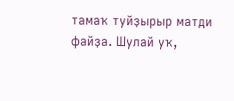тамаҡ туйҙырыр матди файҙа. Шулай уҡ,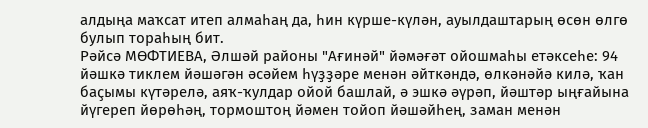алдыңа маҡсат итеп алмаһаң да, һин күрше-күлән, ауылдаштарың өсөн өлгө булып тораһың бит.
Рәйсә МӨФТИЕВА, Әлшәй районы "Ағинәй" йәмәғәт ойошмаһы етәксеһе: 94 йәшкә тиклем йәшәгән әсәйем һүҙҙәре менән әйткәндә, өлкәнәйә килә, ҡан баҫымы күтәрелә, аяҡ-ҡулдар ойой башлай, ә эшкә әүрәп, йәштәр ыңғайына йүгереп йөрөһәң, тормоштоң йәмен тойоп йәшәйһең, заман менән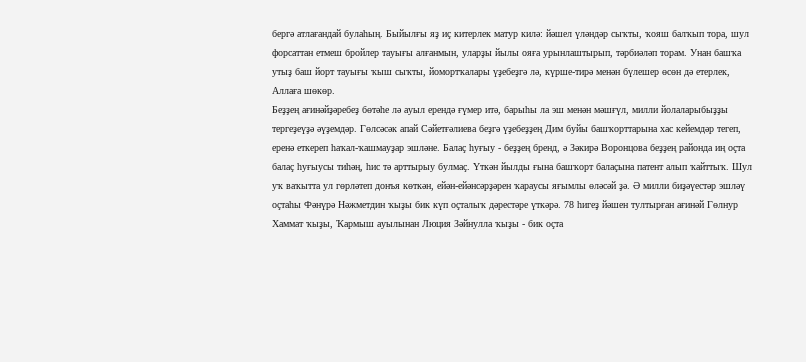бергә атлағандай булаһың. Быйылғы яҙ иҫ китерлек матур килә: йәшел үләндәр сыҡты, ҡояш балҡып тора, шул форсаттан етмеш бройлер тауығы алғанмын, уларҙы йылы ояға урынлаштырып, тәрбиәләп торам. Унан башҡа утыҙ баш йорт тауығы ҡыш сыҡты, йомортҡалары үҙебеҙгә лә, күрше-тирә менән бүлешер өсөн дә етерлек, Аллаға шөкөр.
Беҙҙең ағинәйҙәребеҙ бөтәһе лә ауыл ерендә ғүмер итә, барыһы ла эш менән мәшғүл, милли йолаларыбыҙҙы тергеҙеүҙә әүҙемдәр. Гөлсәсәк апай Сәйетғәлиева беҙгә үҙебеҙҙең Дим буйы башҡорттарына хас кейемдәр тегеп, еренә еткереп һаҡал-ҡашмауҙар эшләне. Балаҫ һуғыу - беҙҙең бренд, ә Зәкирә Воронцова беҙҙең районда иң оҫта балаҫ һуғыусы тиһәң, һис тә арттырыу булмаҫ. Үткән йылды ғына башҡорт балаҫына патент алып ҡайттыҡ. Шул уҡ ваҡытта ул гөрләтеп донъя көткән, ейән-ейәнсәрҙәрен ҡараусы яғымлы өләсәй ҙә. Ә милли биҙәүестәр эшләү оҫтаһы Фәнүрә Нәжметдин ҡыҙы бик күп оҫталыҡ дәрестәре үткәрә. 78 һигеҙ йәшен тултырған ағинәй Гөлнур Хаммат ҡыҙы, Ҡармыш ауылынан Люция Зәйнулла ҡыҙы - бик оҫта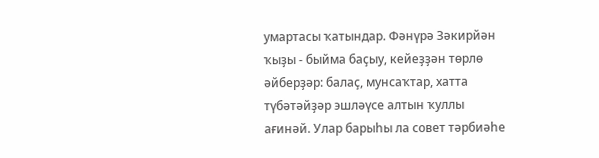умартасы ҡатындар. Фәнүрә Зәкирйән ҡыҙы - быйма баҫыу, кейеҙҙән төрлө әйберҙәр: балаҫ, мунсаҡтар, хатта түбәтәйҙәр эшләүсе алтын ҡуллы ағинәй. Улар барыһы ла совет тәрбиәһе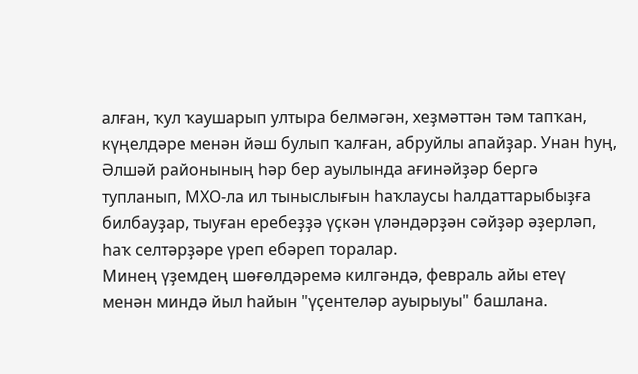алған, ҡул ҡаушарып ултыра белмәгән, хеҙмәттән тәм тапҡан, күңелдәре менән йәш булып ҡалған, абруйлы апайҙар. Унан һуң, Әлшәй районының һәр бер ауылында ағинәйҙәр бергә тупланып, МХО-ла ил тыныслығын һаҡлаусы һалдаттарыбыҙға билбауҙар, тыуған еребеҙҙә үҫкән үләндәрҙән сәйҙәр әҙерләп, һаҡ селтәрҙәре үреп ебәреп торалар.
Минең үҙемдең шөғөлдәремә килгәндә, февраль айы етеү менән миндә йыл һайын "үҫентеләр ауырыуы" башлана.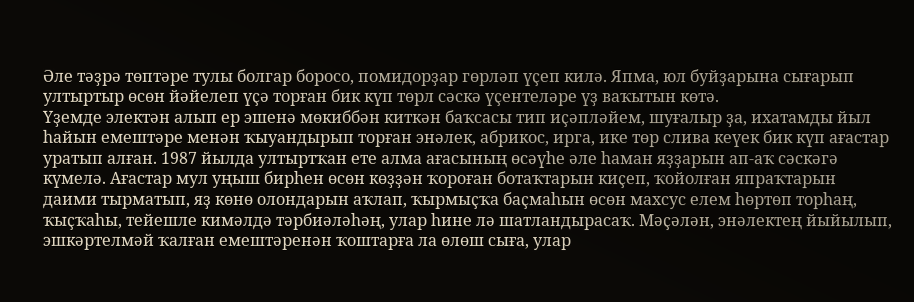Әле тәҙрә төптәре тулы болгар боросо, помидорҙар гөрләп үҫеп килә. Япма, юл буйҙарына сығарып ултыртыр өсөн йәйелеп үҫә торған бик күп төрл сәскә үҫентеләре үҙ ваҡытын көтә.
Үҙемде электән алып ер эшенә мөкиббән киткән баҡсасы тип иҫәпләйем, шуғалыр ҙа, ихатамды йыл һайын емештәре менән ҡыуандырып торған энәлек, абрикос, ирга, ике төр слива кеүек бик күп ағастар уратып алған. 1987 йылда ултыртҡан ете алма ағасының өсәүһе әле һаман яҙҙарын ап-аҡ сәскәгә күмелә. Ағастар мул уңыш бирһен өсөн көҙҙән ҡороған ботаҡтарын киҫеп, ҡойолған япраҡтарын даими тырматып, яҙ көнө олондарын аҡлап, ҡырмыҫҡа баҫмаһын өсөн махсус елем һөртөп торһаң, ҡыҫҡаһы, тейешле кимәлдә тәрбиәләһәң, улар һине лә шатландырасаҡ. Мәҫәлән, энәлектең йыйылып, эшкәртелмәй ҡалған емештәренән ҡоштарға ла өлөш сыға, улар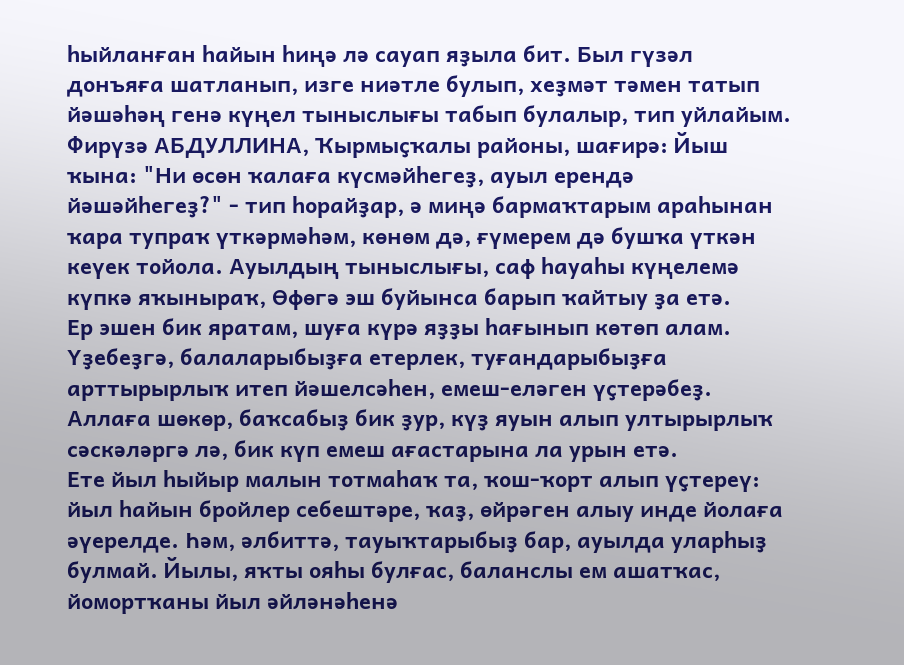һыйланған һайын һиңә лә сауап яҙыла бит. Был гүзәл донъяға шатланып, изге ниәтле булып, хеҙмәт тәмен татып йәшәһәң генә күңел тыныслығы табып булалыр, тип уйлайым.
Фирүзә АБДУЛЛИНА, Ҡырмыҫҡалы районы, шағирә: Йыш ҡына: "Ни өсөн ҡалаға күсмәйһегеҙ, ауыл ерендә йәшәйһегеҙ?" - тип һорайҙар, ә миңә бармаҡтарым араһынан ҡара тупраҡ үткәрмәһәм, көнөм дә, ғүмерем дә бушҡа үткән кеүек тойола. Ауылдың тыныслығы, саф һауаһы күңелемә күпкә яҡыныраҡ, Өфөгә эш буйынса барып ҡайтыу ҙа етә.
Ер эшен бик яратам, шуға күрә яҙҙы һағынып көтөп алам. Үҙебеҙгә, балаларыбыҙға етерлек, туғандарыбыҙға арттырырлыҡ итеп йәшелсәһен, емеш-еләген үҫтерәбеҙ. Аллаға шөкөр, баҡсабыҙ бик ҙур, күҙ яуын алып ултырырлыҡ сәскәләргә лә, бик күп емеш ағастарына ла урын етә.
Ете йыл һыйыр малын тотмаһаҡ та, ҡош-ҡорт алып үҫтереү: йыл һайын бройлер себештәре, ҡаҙ, өйрәген алыу инде йолаға әүерелде. Һәм, әлбиттә, тауыҡтарыбыҙ бар, ауылда уларһыҙ булмай. Йылы, яҡты ояһы булғас, баланслы ем ашатҡас, йомортҡаны йыл әйләнәһенә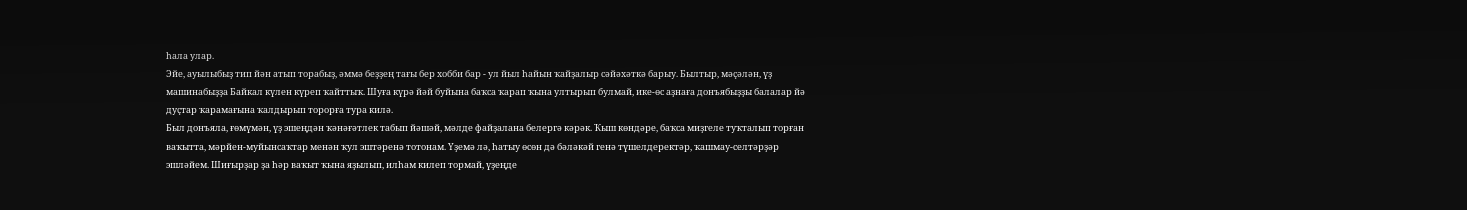һала улар.
Эйе, ауылыбыҙ тип йән атып торабыҙ, әммә беҙҙең тағы бер хобби бар - ул йыл һайын ҡайҙалыр сәйәхәткә барыу. Былтыр, мәҫәлән, үҙ машинабыҙҙа Байкал күлен күреп ҡайттыҡ. Шуға күрә йәй буйына баҡса ҡарап ҡына ултырып булмай, ике-өс аҙнаға донъябыҙҙы балалар йә дуҫтар ҡарамағына ҡалдырып торорға тура килә.
Был донъяла, ғөмүмән, үҙ эшеңдән ҡәнәғәтлек табып йәшәй, мәлде файҙалана белергә кәрәк. Ҡыш көндәре, баҡса миҙгеле туҡталып торған ваҡытта, мәрйен-муйынсаҡтар менән ҡул эштәренә тотонам. Үҙемә лә, һатыу өсөн дә бәләкәй генә түшелдеректәр, ҡашмау-селтәрҙәр эшләйем. Шиғырҙар ҙа һәр ваҡыт ҡына яҙылып, илһам килеп тормай, үҙеңде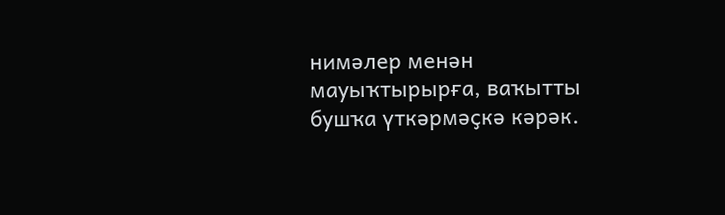нимәлер менән мауыҡтырырға, ваҡытты бушҡа үткәрмәҫкә кәрәк.